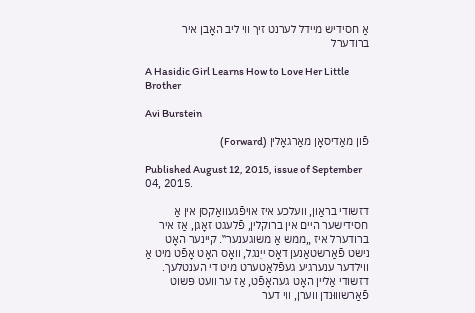אַ חסידיש מיידל לערנט זיך ווי ליב האָבן איר ברודערל

A Hasidic Girl Learns How to Love Her Little Brother

Avi Burstein

פֿון מאַדיסאָן מאַרגאָלין (Forward)

Published August 12, 2015, issue of September 04, 2015.

דזשודי בראַון, וועלכע איז אויפֿגעוואַקסן אין אַ חסידישער היים אין ברוקלין, פֿלעגט זאָגן, אַז איר ברודערל איז „ממש אַ משוגענער‟. קיינער האָט נישט פֿאַרשטאַנען דאָס ייִנגל, וואָס האָט אָפֿט מיט אַ ווילדער ענערגיע געפֿלאַטערט מיט די הענטלעך. דזשודי אַליין האָט געהאָפֿט, אַז ער וועט פּשוט פֿאַרשוווּנדן ווערן, ווי דער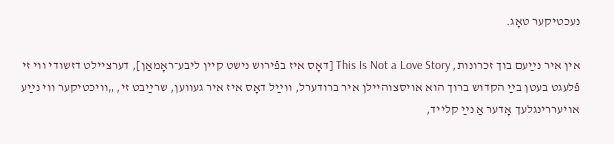נעכטיקער טאָג.

אין איר נײַעם בוך זכרונות, This Is Not a Love Story [דאָס איז בפֿירוש נישט קיין ליבע־ראָמאַן], דערציילט דזשודי ווי זי פֿלעגט בעטן בײַ הקדוש ברוך הוא אויסצוהיילן איר ברודערל, ווײַל דאָס איז איר געווען, שרײַבט זי, „וויכטיקער ווי נײַע אויעררינגלעך אָדער אַ נײַ קלייד,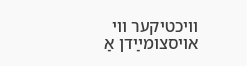וויכטיקער ווי אויסצומײַדן אַ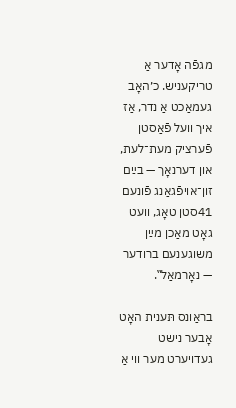מגפֿה אָדער אַ טריקעניש. כ׳האָב געמאַכט אַ נדר, אַז איך וועל פֿאַסטן פֿערציק מעת־לעת, און דערנאָך — בײַם זון־אויפֿגאַנג פֿונעם 41סטן טאָג, וועט גאָט מאַכן מײַן משוגענעם ברודער — נאָרמאַל‟.

בראַונס תּענית האָט אָבער נישט געדויערט מער ווי אַ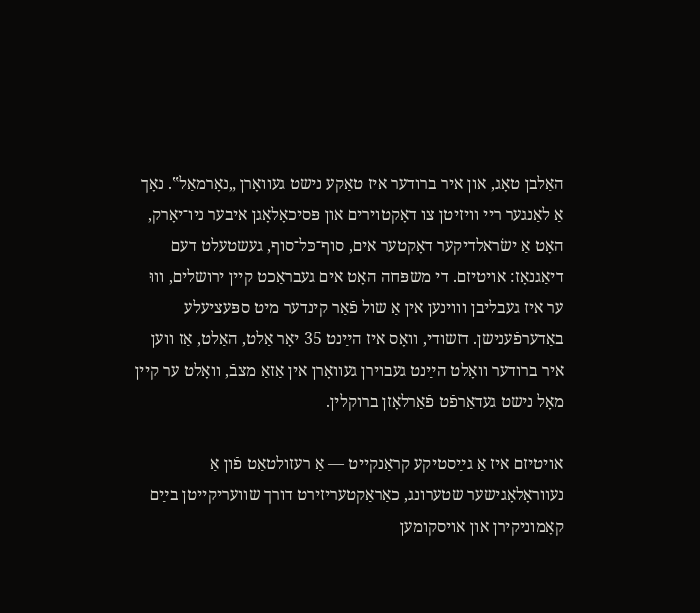האַלבן טאָג, און איר ברודער איז טאַקע נישט געוואָרן „נאָרמאַל‟. נאָך אַ לאַנגער ריי וויזיטן צו דאָקטוירים און פּסיכאָלאָגן איבער ניו־יאָרק, האָט אַ ישׂראלדיקער דאָקטער אים, סוף־כּל־סוף, געשטעלט דעם דיאַגנאָז: אויטיזם. די משפּחה האָט אים געבראַכט קיין ירושלים, וווּ ער איז געבליבן וווינען אין אַ שול פֿאַר קינדער מיט ספּעציעלע באַדערפֿענישן. דזשודי, וואָס איז הײַנט 35 יאָר אַלט, האַלט, אַז ווען איר ברודער וואָלט הײַנט געבוירן געוואָרן אין אַזאַ מצבֿ, וואָלט ער קיין מאָל נישט געדאַרפֿט פֿאַרלאָזן ברוקלין.

אויטיזם איז אַ גײַסטיקע קראַנקייט — אַ רעזולטאַט פֿון אַ נעווראָלאָגישער שטערונג, כאַראַקטעריזירט דורך שוועריקייטן בײַם קאָמוניקירן און אויסקומען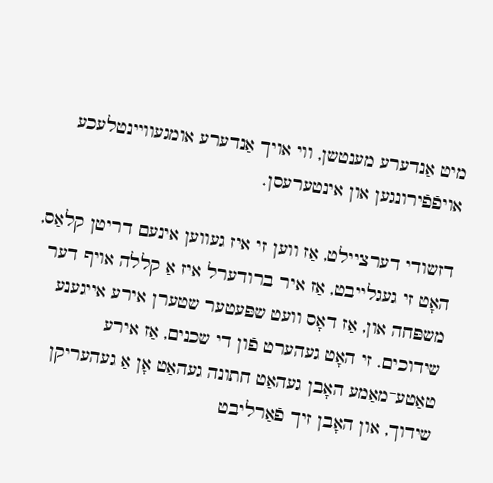מיט אַנדערע מענטשן, ווי אויך אַנדערע אומגעוויינטלעכע אויפֿפֿירונגען און אינטערעסן.

דזשודי דערציילט, אַז ווען זי איז געווען אינעם דריטן קלאַס, האָט זי געגלייבט, אַז איר ברודערל איז אַ קללה אויף דער משפּחה און, אַז דאָס וועט שפּעטער שטערן אירע אייגענע שידוכים. זי האָט געהערט פֿון די שכנים, אַז אירע טאַטע־מאַמע האָבן געהאַט חתונה געהאַט אָן אַ געהעריקן שידוך, און האָבן זיך פֿאַרליבט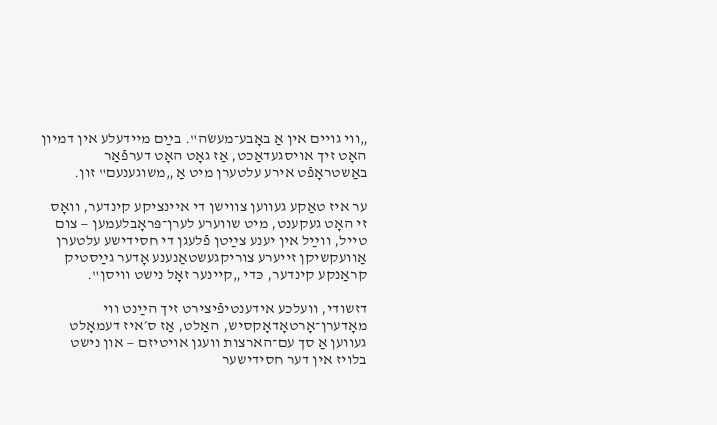„ווי גויים אין אַ באָבע־מעשׂה‟. בײַם מיידעלע אין דמיון האָט זיך אויסגעדאַכט, אַז גאָט האָט דערפֿאַר באַשטראָפֿט אירע עלטערן מיט אַ „משוגענעם‟ זון.

ער איז טאַקע געווען צווישן די איינציקע קינדער, וואָס זי האָט געקענט, מיט שווערע לערן־פּראָבלעמען — צום טייל, ווײַל אין יענע צײַטן פֿלעגן די חסידישע עלטערן אַוועקשיקן זייערע צוריקגעשטאַנענע אָדער גײַסטיק קראַנקע קינדער, כּדי „קיינער זאָל נישט וויסן‟.

דזשודי, וועלכע אידענטיפֿיצירט זיך הײַנט ווי מאָדערן־אָרטאָדאָקסיש, האַלט, אַז ס׳איז דעמאָלט געווען אַ סך עם־הארצות וועגן אויטיזם — און נישט בלויז אין דער חסידישער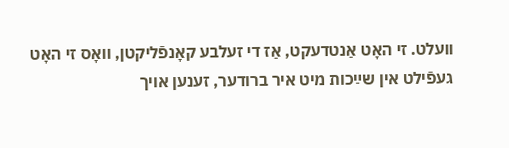וועלט. זי האָט אַנטדעקט, אַז די זעלבע קאָנפֿליקטן, וואָס זי האָט געפֿילט אין שײַכות מיט איר ברודער, זענען אויך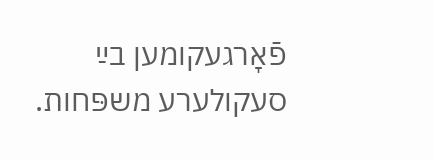פֿאָרגעקומען בײַ סעקולערע משפּחות.